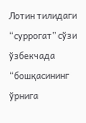Лотин тилидаги “суррогат” сўзи ўзбекчада “бошқасининг ўрнига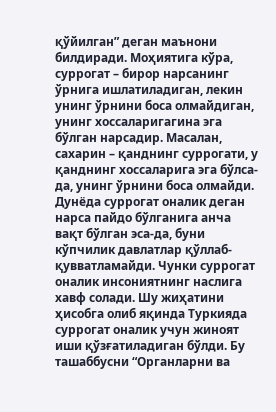қўйилган” деган маънони билдиради. Моҳиятига кўра, суррогат – бирор нарсанинг ўрнига ишлатиладиган, лекин унинг ўрнини боса олмайдиган, унинг хоссаларигагина эга бўлган нарсадир. Масалан, сахарин – қанднинг суррогати, у қанднинг хоссаларига эга бўлса-да, унинг ўрнини боса олмайди.
Дунёда суррогат оналик деган нарса пайдо бўлганига анча вақт бўлган эса-да, буни кўпчилик давлатлар қўллаб-қувватламайди. Чунки суррогат оналик инсониятнинг наслига хавф солади. Шу жиҳатини ҳисобга олиб яқинда Туркияда суррогат оналик учун жиноят иши қўзғатиладиган бўлди. Бу ташаббусни “Органларни ва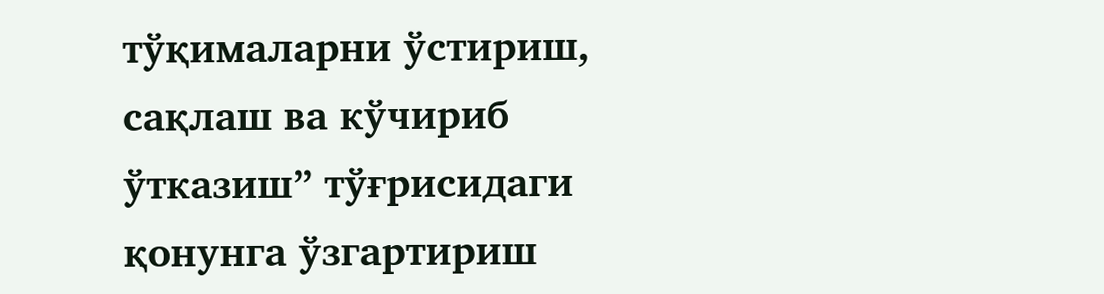тўқималарни ўстириш, сақлаш ва кўчириб ўтказиш” тўғрисидаги қонунга ўзгартириш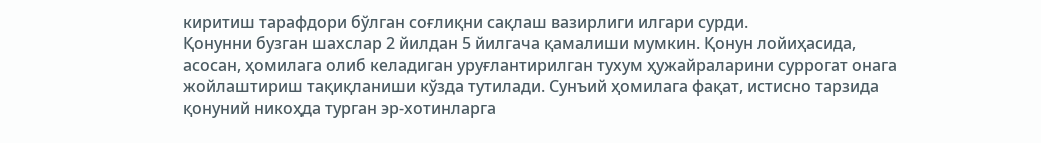киритиш тарафдори бўлган соғлиқни сақлаш вазирлиги илгари сурди.
Қонунни бузган шахслар 2 йилдан 5 йилгача қамалиши мумкин. Қонун лойиҳасида, асосан, ҳомилага олиб келадиган уруғлантирилган тухум ҳужайраларини суррогат онага жойлаштириш тақиқланиши кўзда тутилади. Сунъий ҳомилага фақат, истисно тарзида қонуний никоҳда турган эр-хотинларга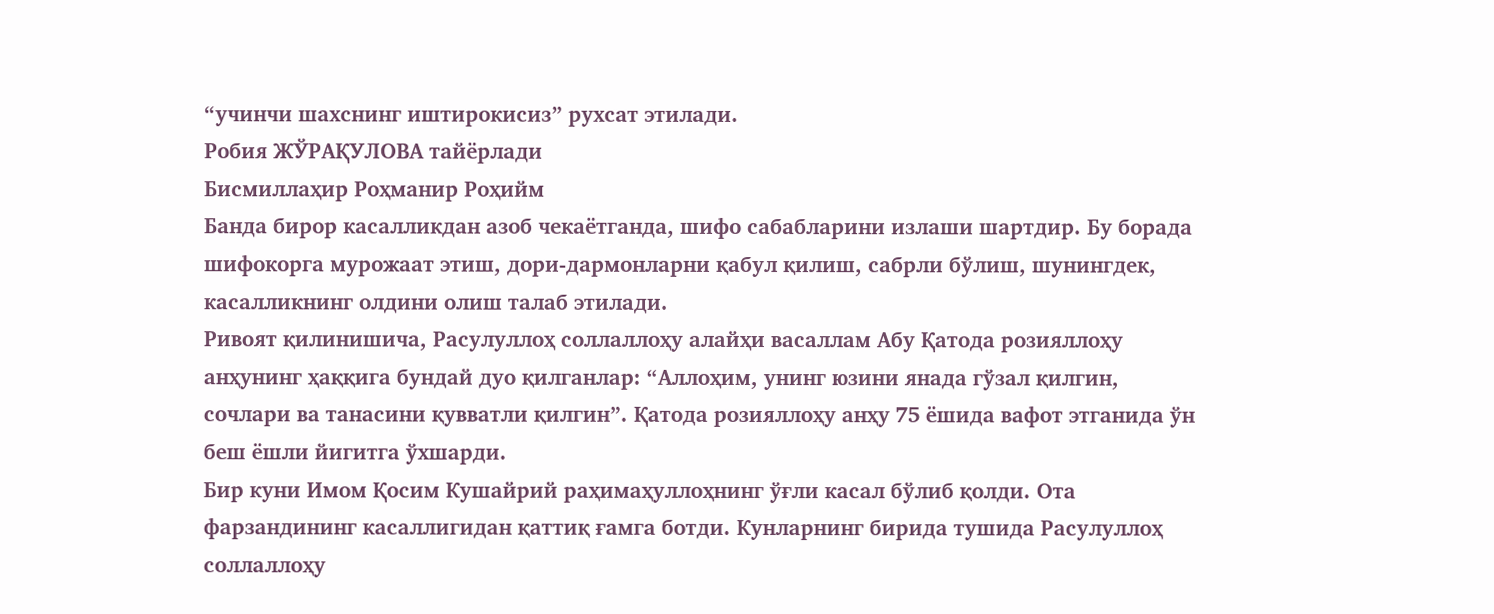“учинчи шахснинг иштирокисиз” рухсат этилади.
Робия ЖЎРАҚУЛОВА тайёрлади
Бисмиллаҳир Роҳманир Роҳийм
Банда бирор касалликдан азоб чекаётганда, шифо сабабларини излаши шартдир. Бу борада шифокорга мурожаат этиш, дори-дармонларни қабул қилиш, сабрли бўлиш, шунингдек, касалликнинг олдини олиш талаб этилади.
Ривоят қилинишича, Расулуллоҳ соллаллоҳу алайҳи васаллам Абу Қатода розияллоҳу анҳунинг ҳаққига бундай дуо қилганлар: “Аллоҳим, унинг юзини янада гўзал қилгин, сочлари ва танасини қувватли қилгин”. Қатода розияллоҳу анҳу 75 ёшида вафот этганида ўн беш ёшли йигитга ўхшарди.
Бир куни Имом Қосим Кушайрий раҳимаҳуллоҳнинг ўғли касал бўлиб қолди. Ота фарзандининг касаллигидан қаттиқ ғамга ботди. Кунларнинг бирида тушида Расулуллоҳ соллаллоҳу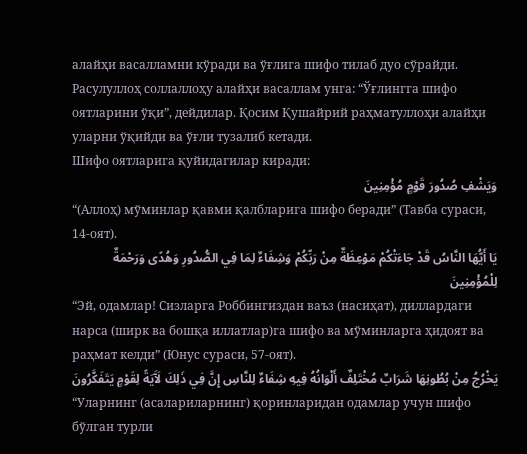алайҳи васалламни кўради ва ўғлига шифо тилаб дуо сўрайди. Расулуллоҳ соллаллоҳу алайҳи васаллам унга: “Ўғлингга шифо оятларини ўқи”, дейдилар. Қосим Қушайрий раҳматуллоҳи алайҳи уларни ўқийди ва ўғли тузалиб кетади.
Шифо оятларига қуйидагилар киради:
وَيَشْفِ صُدُورَ قَوْمٍ مُؤْمِنِينَ
“(Аллоҳ) мўминлар қавми қалбларига шифо беради” (Тавба сураси, 14-оят).
يَا أَيُّهَا النَّاسُ قَدْ جَاءَتْكُمْ مَوْعِظَةٌ مِنْ رَبِّكُمْ وَشِفَاءٌ لِمَا فِي الصُّدُورِ وَهُدًى وَرَحْمَةٌ لِلْمُؤْمِنِينَ
“Эй, одамлар! Сизларга Роббингиздан ваъз (насиҳат), диллардаги нарса (ширк ва бошқа иллатлар)га шифо ва мўминларга ҳидоят ва раҳмат келди” (Юнус сураси, 57-оят).
يَخْرُجُ مِنْ بُطُونِهَا شَرَابٌ مُخْتَلِفٌ أَلْوَانُهُ فِيهِ شِفَاءٌ لِلنَّاسِ إِنَّ فِي ذَلِكَ لَآَيَةً لِقَوْمٍ يَتَفَكَّرُونَ
“Уларнинг (асалариларнинг) қоринларидан одамлар учун шифо бўлган турли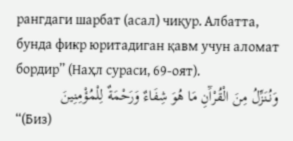рангдаги шарбат (асал) чиқур. Албатта, бунда фикр юритадиган қавм учун аломат бордир” (Наҳл сураси, 69-оят).
وَنُنَزِّلُ مِنَ الْقُرْآَنِ مَا هُوَ شِفَاءٌ وَرَحْمَةٌ لِلْمُؤْمِنِينَ
“(Биз)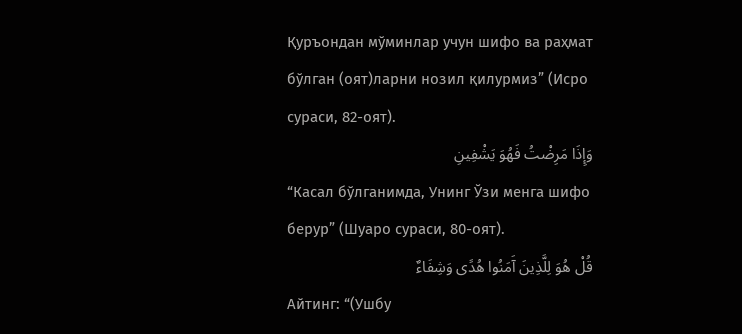Қуръондан мўминлар учун шифо ва раҳмат бўлган (оят)ларни нозил қилурмиз” (Исро сураси, 82-оят).
وَإِذَا مَرِضْتُ فَهُوَ يَشْفِينِ
“Касал бўлганимда, Унинг Ўзи менга шифо берур” (Шуаро сураси, 80-оят).
قُلْ هُوَ لِلَّذِينَ آَمَنُوا هُدًى وَشِفَاءٌ
Айтинг: “(Ушбу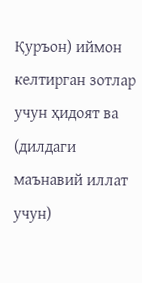Қуръон) иймон келтирган зотлар учун ҳидоят ва (дилдаги маънавий иллат учун)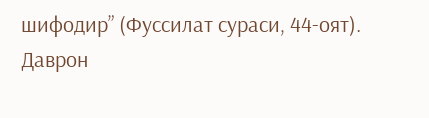шифодир” (Фуссилат сураси, 44-оят).
Даврон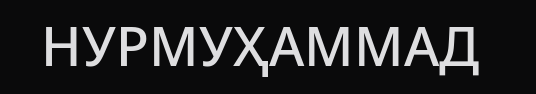НУРМУҲАММАД